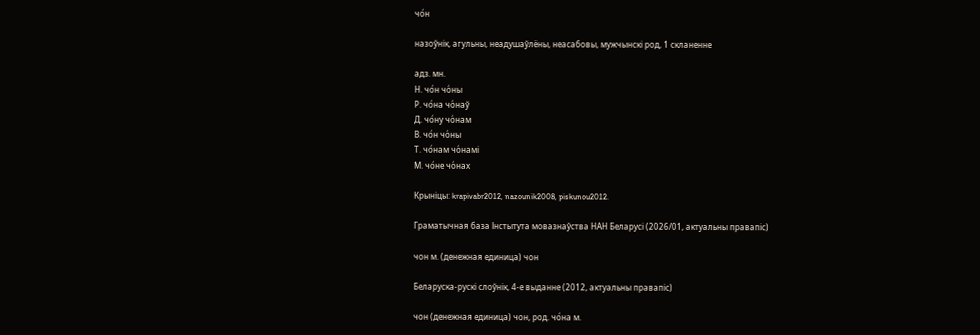чо́н

назоўнік, агульны, неадушаўлёны, неасабовы, мужчынскі род, 1 скланенне

адз. мн.
Н. чо́н чо́ны
Р. чо́на чо́наў
Д. чо́ну чо́нам
В. чо́н чо́ны
Т. чо́нам чо́намі
М. чо́не чо́нах

Крыніцы: krapivabr2012, nazounik2008, piskunou2012.

Граматычная база Інстытута мовазнаўства НАН Беларусі (2026/01, актуальны правапіс)

чон м. (денежная единица) чон

Беларуска-рускі слоўнік, 4-е выданне (2012, актуальны правапіс)

чон (денежная единица) чон, род. чо́на м.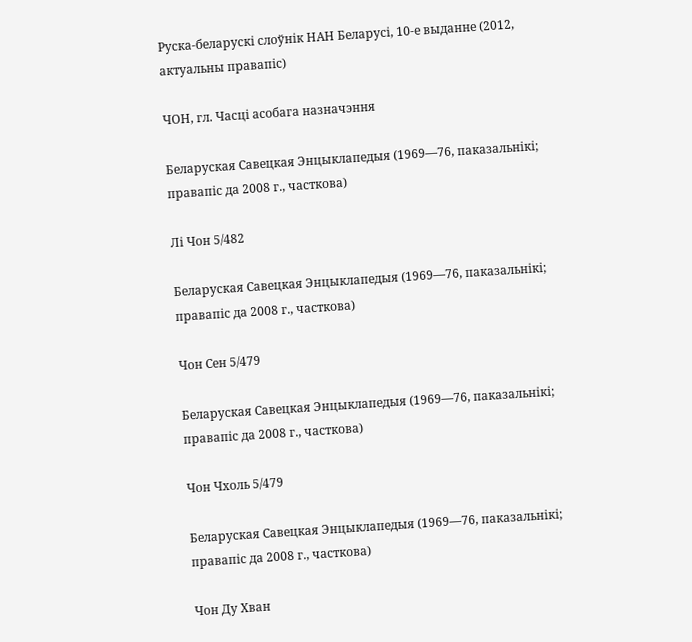Руска-беларускі слоўнік НАН Беларусі, 10-е выданне (2012, актуальны правапіс)

ЧОН, гл. Часці асобага назначэння

Беларуская Савецкая Энцыклапедыя (1969—76, паказальнікі; правапіс да 2008 г., часткова)

Лі Чон 5/482

Беларуская Савецкая Энцыклапедыя (1969—76, паказальнікі; правапіс да 2008 г., часткова)

Чон Сен 5/479

Беларуская Савецкая Энцыклапедыя (1969—76, паказальнікі; правапіс да 2008 г., часткова)

Чон Чхоль 5/479

Беларуская Савецкая Энцыклапедыя (1969—76, паказальнікі; правапіс да 2008 г., часткова)

Чон Ду Хван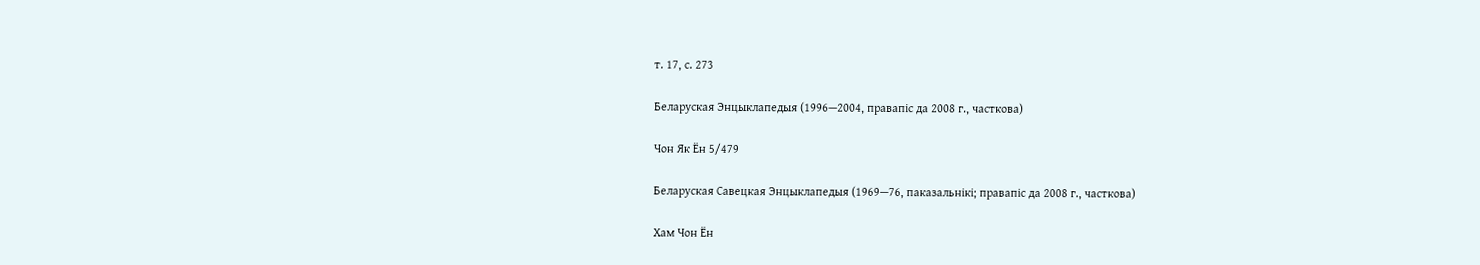т. 17, с. 273

Беларуская Энцыклапедыя (1996—2004, правапіс да 2008 г., часткова)

Чон Як Ён 5/479

Беларуская Савецкая Энцыклапедыя (1969—76, паказальнікі; правапіс да 2008 г., часткова)

Хам Чон Ён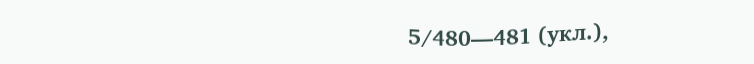5/480—481 (укл.),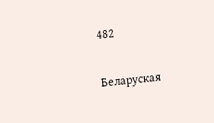482

Беларуская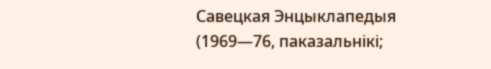Савецкая Энцыклапедыя (1969—76, паказальнікі;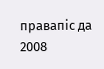правапіс да 2008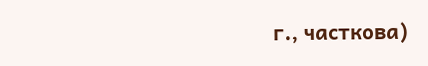г., часткова)